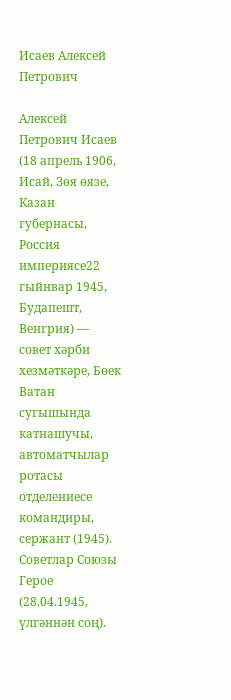Исаев Алексей Петрович

Алексей Петрович Исаев (18 апрель 1906, Исай, Зөя өязе, Казан губернасы, Россия империясе22 гыйнвар 1945, Будапешт, Венгрия) — совет хәрби хезмәткәре, Бөек Ватан сугышында катнашучы, автоматчылар ротасы отделениесе командиры, сержант (1945). Советлар Союзы Герое (28.04.1945, үлгәннән соң).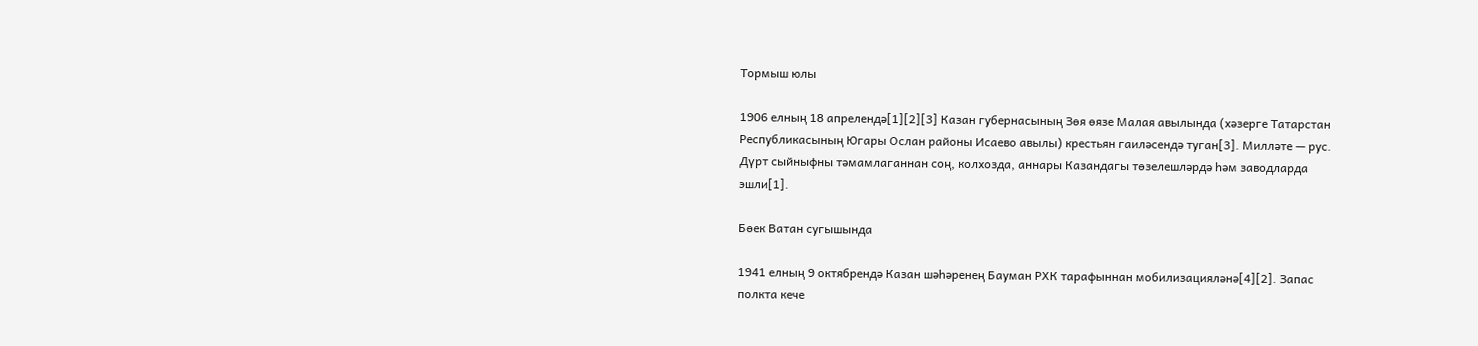Тормыш юлы

1906 елның 18 апрелендә[1][2][3] Казан губернасының Зөя өязе Малая авылында (хәзерге Татарстан Республикасының Югары Ослан районы Исаево авылы) крестьян гаиләсендә туган[3]. Милләте — рус. Дүрт сыйныфны тәмамлаганнан соң, колхозда, аннары Казандагы төзелешләрдә һәм заводларда эшли[1].

Бөек Ватан сугышында

1941 елның 9 октябрендә Казан шәһәренең Бауман РХК тарафыннан мобилизацияләнә[4][2]. Запас полкта кече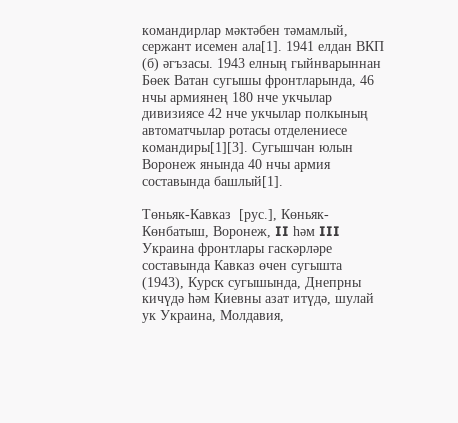командирлар мәктәбен тәмамлый, сержант исемен ала[1]. 1941 елдан ВКП (б) әгъзасы. 1943 елның гыйнварыннан Бөек Ватан сугышы фронтларында, 46 нчы армиянең 180 нче укчылар дивизиясе 42 нче укчылар полкының автоматчылар ротасы отделениесе командиры[1][3]. Сугышчан юлын Воронеж янында 40 нчы армия составында башлый[1].

Төньяк-Кавказ  [рус.], Көньяк-Көнбатыш, Воронеж, II һәм III Украина фронтлары гаскәрләре составында Кавказ өчен сугышта (1943), Курск сугышында, Днепрны кичүдә һәм Киевны азат итүдә, шулай ук Украина, Молдавия,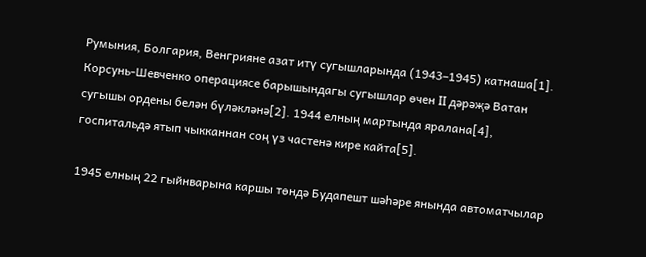Румыния, Болгария, Венгрияне азат итү сугышларында (1943–1945) катнаша[1]. Корсунь-Шевченко операциясе барышындагы сугышлар өчен II дәрәҗә Ватан сугышы ордены белән бүләкләнә[2]. 1944 елның мартында яралана[4], госпитальдә ятып чыкканнан соң үз частенә кире кайта[5].

1945 елның 22 гыйнварына каршы төндә Будапешт шәһәре янында автоматчылар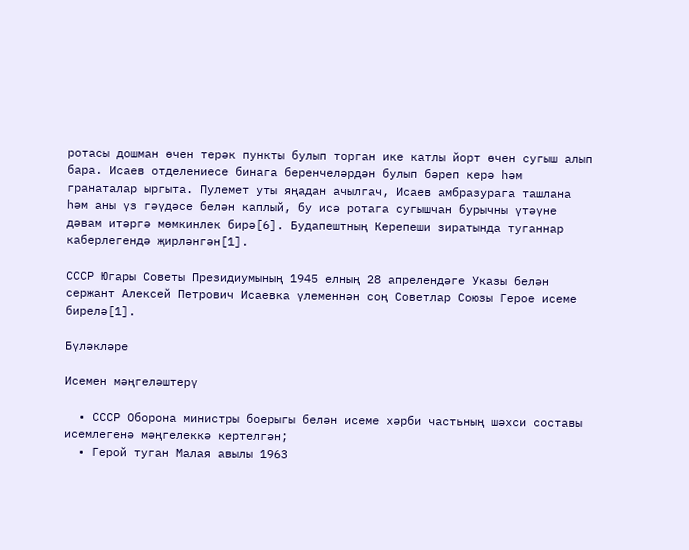ротасы дошман өчен терәк пункты булып торган ике катлы йорт өчен сугыш алып бара. Исаев отделениесе бинага беренчеләрдән булып бәреп керә һәм гранаталар ыргыта. Пулемет уты яңадан ачылгач, Исаев амбразурага ташлана һәм аны үз гәүдәсе белән каплый, бу исә ротага сугышчан бурычны үтәүне дәвам итәргә мөмкинлек бирә[6]. Будапештның Керепеши зиратында туганнар каберлегендә җирләнгән[1].

СССР Югары Советы Президиумының 1945 елның 28 апрелендәге Указы белән сержант Алексей Петрович Исаевка үлеменнән соң Советлар Союзы Герое исеме бирелә[1].

Бүләкләре

Исемен мәңгеләштерү

  • СССР Оборона министры боерыгы белән исеме хәрби частьның шәхси составы исемлегенә мәңгелеккә кертелгән;
  • Герой туган Малая авылы 1963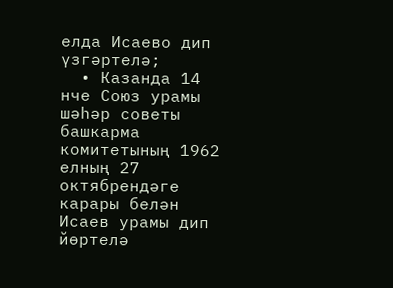елда Исаево дип үзгәртелә;
  • Казанда 14 нче Союз урамы шәһәр советы башкарма комитетының 1962 елның 27 октябрендәге карары белән Исаев урамы дип йөртелә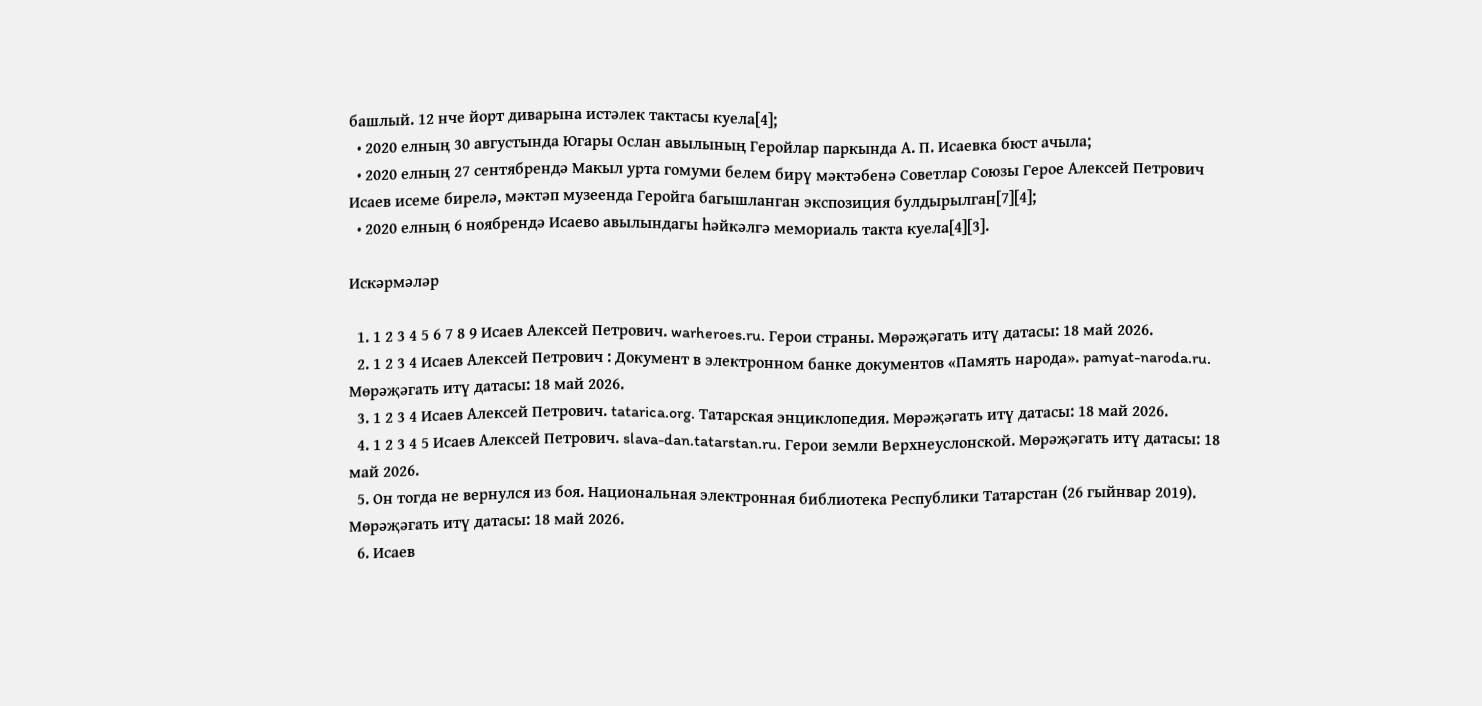башлый. 12 нче йорт диварына истәлек тактасы куела[4];
  • 2020 елның 30 августында Югары Ослан авылының Геройлар паркында А. П. Исаевка бюст ачыла;
  • 2020 елның 27 сентябрендә Макыл урта гомуми белем бирү мәктәбенә Советлар Союзы Герое Алексей Петрович Исаев исеме бирелә, мәктәп музеенда Геройга багышланган экспозиция булдырылган[7][4];
  • 2020 елның 6 ноябрендә Исаево авылындагы һәйкәлгә мемориаль такта куела[4][3].

Искәрмәләр

  1. 1 2 3 4 5 6 7 8 9 Исаев Алексей Петрович. warheroes.ru. Герои страны. Мөрәҗәгать итү датасы: 18 май 2026.
  2. 1 2 3 4 Исаев Алексей Петрович : Документ в электронном банке документов «Память народа». pamyat-naroda.ru. Мөрәҗәгать итү датасы: 18 май 2026.
  3. 1 2 3 4 Исаев Алексей Петрович. tatarica.org. Татарская энциклопедия. Мөрәҗәгать итү датасы: 18 май 2026.
  4. 1 2 3 4 5 Исаев Алексей Петрович. slava-dan.tatarstan.ru. Герои земли Верхнеуслонской. Мөрәҗәгать итү датасы: 18 май 2026.
  5. Он тогда не вернулся из боя. Национальная электронная библиотека Республики Татарстан (26 гыйнвар 2019). Мөрәҗәгать итү датасы: 18 май 2026.
  6. Исаев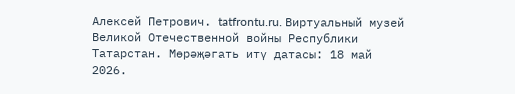Алексей Петрович. tatfrontu.ru. Виртуальный музей Великой Отечественной войны Республики Татарстан. Мөрәҗәгать итү датасы: 18 май 2026.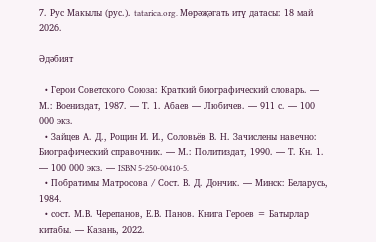7. Рус Макылы (рус.). tatarica.org. Мөрәҗәгать итү датасы: 18 май 2026.

Әдәбият

  • Герои Советского Союза: Краткий биографический словарь. — М.: Воениздат, 1987. — Т. 1. Абаев — Любичев. — 911 с. — 100 000 экз.
  • Зайцев А. Д., Рощин И. И., Соловьёв В. Н. Зачислены навечно: Биографический справочник. — М.: Политиздат, 1990. — Т. Кн. 1. — 100 000 экз. — ISBN 5-250-00410-5.
  • Побратимы Матросова / Сост. В. Д. Дончик. — Минск: Беларусь, 1984.
  • сост. М.В. Черепанов, Е.В. Панов. Книга Героев = Батырлар китабы. — Казань, 2022.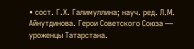• сост. Г.Х. Галимуллина; науч. ред. Л.М. Айнутдинова. Герои Советского Союза — уроженцы Татарстана.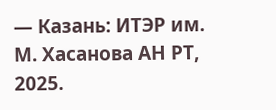— Казань: ИТЭР им. М. Хасанова АН РТ, 2025.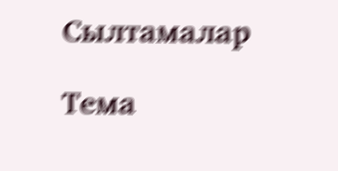Сылтамалар

Тема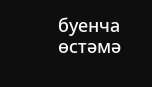буенча өстәмә